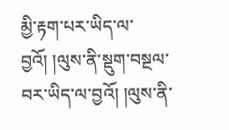མྱི་རྟག་པར་ཡིད་ལ་བྱའོ། །ལུས་ནི་སྡུག་བསྔལ་བར་ཡིད་ལ་བྱའོ། །ལུས་ནི་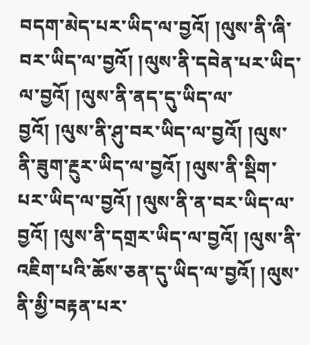བདག་མེད་པར་ཡིད་ལ་བྱའོ། །ལུས་ནི་ཞི་བར་ཡིད་ལ་བྱའོ། །ལུས་ནི་དབེན་པར་ཡིད་ལ་བྱའོ། །ལུས་ནི་ནད་དུ་ཡིད་ལ་བྱའོ། །ལུས་ནི་ཤུ་བར་ཡིད་ལ་བྱའོ། །ལུས་ནི་ཟུག་རྔུར་ཡིད་ལ་བྱའོ། །ལུས་ནི་སྡིག་པར་ཡིད་ལ་བྱའོ། །ལུས་ནི་ན་བར་ཡིད་ལ་བྱའོ། །ལུས་ནི་དགྲར་ཡིད་ལ་བྱའོ། །ལུས་ནི་འཇིག་པའི་ཆོས་ཅན་དུ་ཡིད་ལ་བྱའོ། །ལུས་ནི་མྱི་བརྟན་པར་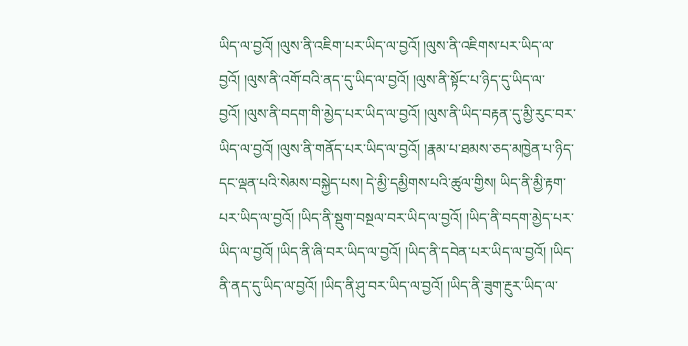ཡིད་ལ་བྱའོ། །ལུས་ནི་འཇིག་པར་ཡིད་ལ་བྱའོ། །ལུས་ནི་འཇིགས་པར་ཡིད་ལ་བྱའོ། །ལུས་ནི་འགོ་བའི་ནད་དུ་ཡིད་ལ་བྱའོ། །ལུས་ནི་སྟོང་པ་ཉིད་དུ་ཡིད་ལ་བྱའོ། །ལུས་ནི་བདག་གི་མྱེད་པར་ཡིད་ལ་བྱའོ། །ལུས་ནི་ཡིད་བརྟན་དུ་མྱི་རུང་བར་ཡིད་ལ་བྱའོ། །ལུས་ནི་གནོད་པར་ཡིད་ལ་བྱའོ། །རྣམ་པ་ཐམས་ཅད་མཁྱེན་པ་ཉིད་དང་ལྡན་པའི་སེམས་བསྐྱེད་པས། དེ་མྱི་དམྱིགས་པའི་ཚུལ་གྱིས། ཡིད་ནི་མྱི་རྟག་པར་ཡིད་ལ་བྱའོ། །ཡིད་ནི་སྡུག་བསྔལ་བར་ཡིད་ལ་བྱའོ། །ཡིད་ནི་བདག་མྱེད་པར་ཡིད་ལ་བྱའོ། །ཡིད་ནི་ཞི་བར་ཡིད་ལ་བྱའོ། །ཡིད་ནི་དབེན་པར་ཡིད་ལ་བྱའོ། །ཡིད་ནི་ནད་དུ་ཡིད་ལ་བྱའོ། །ཡིད་ནི་ཤུ་བར་ཡིད་ལ་བྱའོ། །ཡིད་ནི་ཟུག་རྔུར་ཡིད་ལ་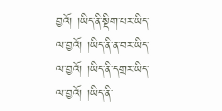བྱའོ། །ཡིད་ནི་སྡིག་པར་ཡིད་ལ་བྱའོ། །ཡིད་ནི་ན་བར་ཡིད་ལ་བྱའོ། །ཡིད་ནི་དགྲར་ཡིད་ལ་བྱའོ། །ཡིད་ནི་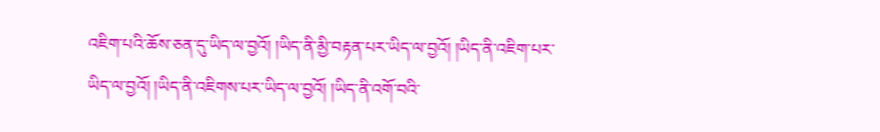འཇིག་པའི་ཆོས་ཅན་དུ་ཡིད་ལ་བྱའོ། །ཡིད་ནི་མྱི་བརྟན་པར་ཡིད་ལ་བྱའོ། །ཡིད་ནི་འཇིག་པར་ཡིད་ལ་བྱའོ། །ཡིད་ནི་འཇིགས་པར་ཡིད་ལ་བྱའོ། །ཡིད་ནི་འགོ་བའི་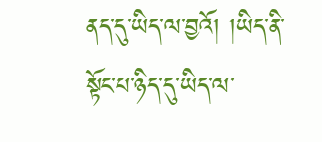ནད་དུ་ཡིད་ལ་བྱའོ། །ཡིད་ནི་སྟོང་པ་ཉིད་དུ་ཡིད་ལ་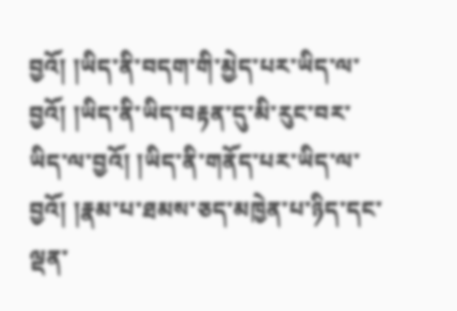བྱའོ། །ཡིད་ནི་བདག་གི་མྱེད་པར་ཡིད་ལ་བྱའོ། །ཡིད་ནི་ཡིད་བརྟན་དུ་མི་རུང་བར་ཡིད་ལ་བྱའོ། །ཡིད་ནི་གནོད་པར་ཡིད་ལ་བྱའོ། །རྣམ་པ་ཐམས་ཅད་མཁྱེན་པ་ཉིད་དང་ལྡན་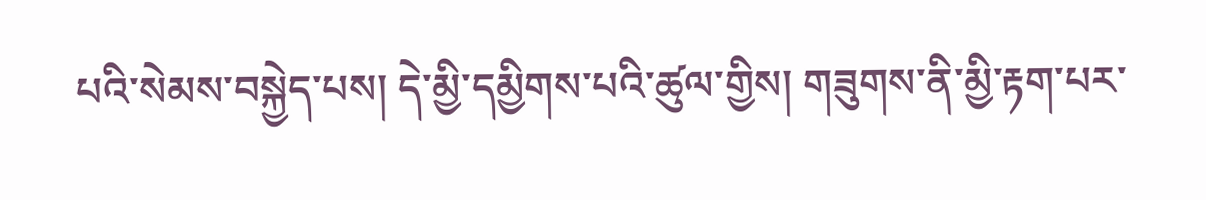པའི་སེམས་བསྐྱེད་པས། དེ་མྱི་དམྱིགས་པའི་ཚུལ་གྱིས། གཟུགས་ནི་མྱི་རྟག་པར་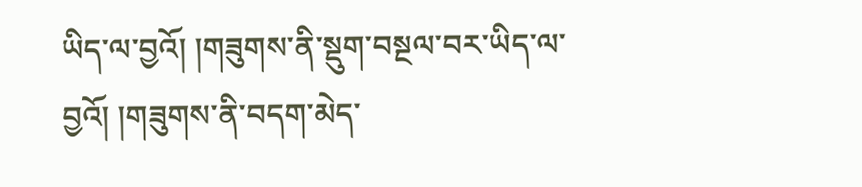ཡིད་ལ་བྱའོ། །གཟུགས་ནི་སྡུག་བསྔལ་བར་ཡིད་ལ་བྱའོ། །གཟུགས་ནི་བདག་མེད་